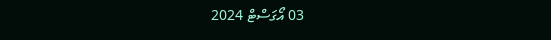03 އޯގަސްޓް 2024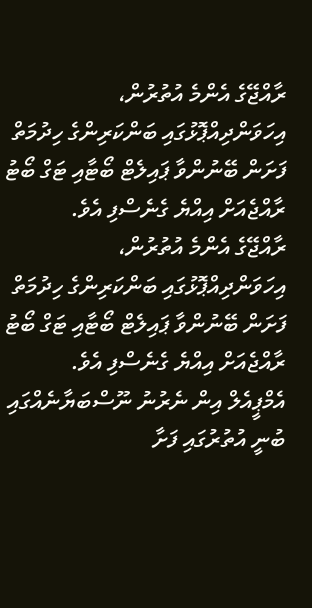ރާއްޖޭގެ އެންމެ އުތުރުން، އިހަވަންދިއްޕޮޅުގައި ބަންކަރިންގެ ހިދުމަތް ފަށަން ބޭނުންވާ ޕައިލެޓް ބޯޓާއި ޓަގް ބޯޓު ރާއްޖެއަށް އިއްޔެ ގެނެސްފި އެވެ.
ރާއްޖޭގެ އެންމެ އުތުރުން، އިހަވަންދިއްޕޮޅުގައި ބަންކަރިންގެ ހިދުމަތް ފަށަން ބޭނުންވާ ޕައިލެޓް ބޯޓާއި ޓަގް ބޯޓު ރާއްޖެއަށް އިއްޔެ ގެނެސްފި އެވެ.
އެމްޕީއެލް އިން ނެރުނު ނޫސްބަޔާނެއްގައި ބުނީ އުތުރުގައި ފަށާ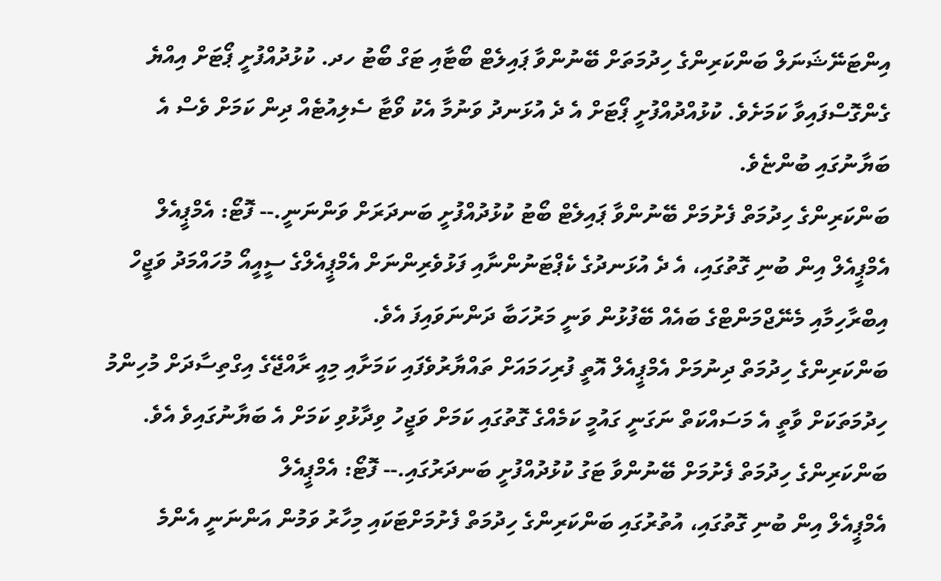އިންޓަނޭޝަނަލް ބަންކަރިންގެ ހިދުމަތަށް ބޭނުންވާ ޕައިލެޓް ބޯޓާއި ޓަގް ބޯޓު ހދ. ކުޅުދުއްފުށީ ޕޯޓަށް އިއްޔެ ގެންގޮސްފައިވާ ކަމަށެވެ. ކުޅުއްދުއްފުށީ ޕޯޓަށް އެ ދެ އުޅަނދު ވަނުމާ އެކު ވޯޓާ ސެލިއުޓެއް ދިން ކަމަށް ވެސް އެ ބަޔާނުގައި ބުންޏެވެ.
ބަންކަރިންގެ ހިދުމަތް ފެށުމަށް ބޭނުންވާ ޕައިލެޓް ބޯޓު ކުޅުދުއްފުށީ ބަނދަރަށް ވަންނަނީ.-- ފޮޓޯ: އެމްޕީއެލް
އެމްޕީއެލް އިން ބުނި ގޮތުގައި، އެ ދެ އުޅަނދުގެ ކެޕްޓަނުންނާއި ފަޅުވެރިންނަށް އެމްޕީއެލްގެ ސީއީއޯ މުހައްމަދު ވަޖީހް އިބްރާހިމާއި މެނޭޖްމަންޓްގެ ބައެއް ބޭފުޅުން ވަނީ މަރުހަބާ ދަންނަވައިފަ އެވެ.
ބަންކަރިންގެ ހިދުމަތް ދިނުމަށް އެމްޕީއެލް އޮތީ ފުރިހަމައަށް ތައްޔާރުވެފައި ކަމަށާއި މިއީ ރާއްޖޭގެ އިގްތިސާދަށް މުހިންމު ހިދުމަތަކަށް ވާތީ އެ މަސައްކަތް ނަގަނީ ގައުމީ ކަމެއްގެ ގޮތުގައި ކަމަށް ވަޖީހު ވިދާޅުވި ކަމަށް އެ ބަޔާނުގައިވެ އެވެ.
ބަންކަރިންގެ ހިދުމަތް ފެށުމަށް ބޭނުންވާ ޓަގު ކުޅުދުއްފުށީ ބަނދަރުގައި.-- ފޮޓޯ: އެމްޕީއެލް
އެމްޕީއެލް އިން ބުނި ގޮތުގައި، އުތުރުގައި ބަންކަރިންގެ ހިދުމަތް ފެށުމަށްޓަކައި މިހާރު ވަމުން އަންނަނީ އެންމެ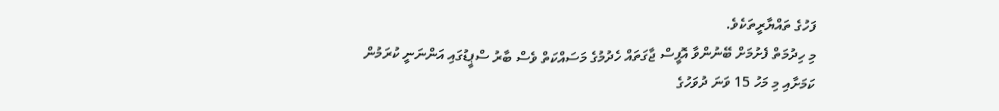ފަހުގެ ތައްޔާރީތަކެވެ.
މި ހިދުމަތް ފެށުމަށް ބޭނުންވާ އޮފީސް ޖާގަތައް ހެދުމުގެ މަސައްކަތް ވެސް ބާރު ސްޕީޑުގައި އަންނަނީ ކުރަމުން ކަމަށާއި މި މަހު 15 ވަނަ ދުވަހުގެ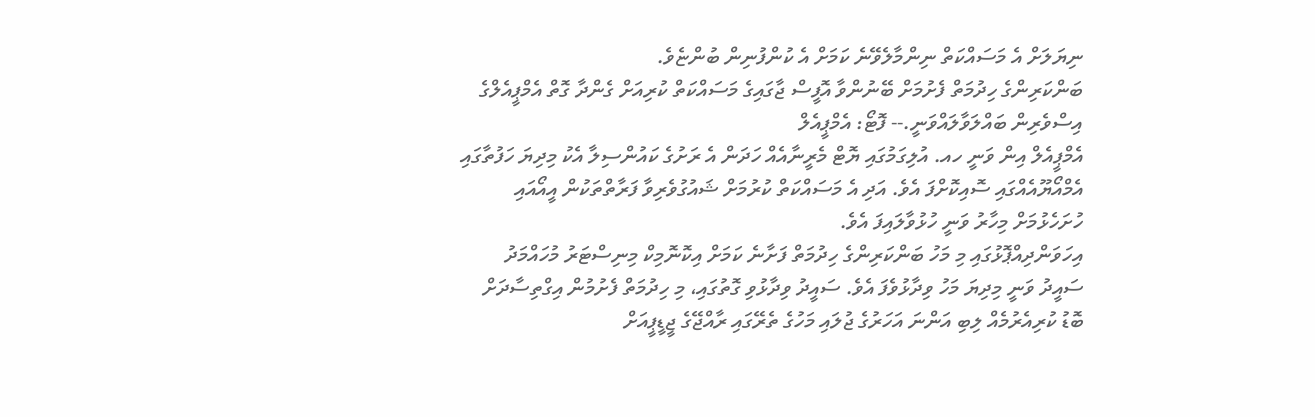ނިޔަލަށް އެ މަސައްކަތް ނިންމާލެވޭނެ ކަމަށް އެ ކުންފުނިން ބުންޏެވެ.
ބަންކަރިންގެ ހިދުމަތް ފެށުމަށް ބޭނުންވާ އޮފީސް ޖާގައިގެ މަސައްކަތް ކުރިއަށް ގެންދާ ގޮތް އެމްޕީއެލްގެ އިސްވެރިން ބައްލަވާލައްވަނީ.-- ފޮޓޯ: އެމްޕީއެލް
އެމްޕީއެލް އިން ވަނީ ހއ. އުލިގަމުގައި ޔޮޓް މެރީނާއެއް ހަދަން އެ ރަށުގެ ކައުންސިލާ އެކު މިދިޔަ ހަފުތާގައި އެމްއޯޔޫއެއްގައި ސޮއިކޮށްފަ އެވެ. އަދި އެ މަސައްކަތް ކުރުމަށް ޝައުގުވެރިވާ ފަރާތްތަކުން އީއޯއައި ހުށަހެޅުމަށް މިހާރު ވަނީ ހުޅުވާލައިފަ އެވެ.
އިހަވަންދިއްޕޮޅުގައި މި މަހު ބަންކަރިންގެ ހިދުމަތް ފަށާނެ ކަމަށް އިކޮނޮމިކް މިނިސްޓަރު މުހައްމަދު ސައީދު ވަނީ މިދިޔަ މަހު ވިދާޅުވެފަ އެވެ. ސައީދު ވިދާޅުވި ގޮތުގައި، މި ހިދުމަތް ފެށުމުން އިގްތިސާދަށް ބޮޑު ކުރިއެރުމެއް ލިބި އަންނަ އަހަރުގެ ޖުލައި މަހުގެ ތެރޭގައި ރާއްޖޭގެ ޖީޑީޕީއަށް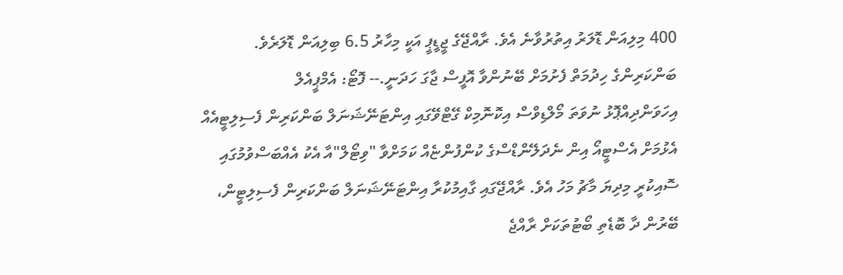400 މިލިއަން ޑޮލަރު އިތުރުވާނެ އެވެ. ރާއްޖޭގެ ޖީޑީޕީ އަކީ މިހާރު 6.5 ބިލިއަން ޑޮލަރެވެ.
ބަންކަރިންގެ ހިދުމަތް ފެށުމަށް ބޭނުންވާ އޮފީސް ޖާގަ ހަދަނީ.-- ފޮޓޯ: އެމްޕީއެލް
އިހަވަންދިއްޕޮޅު ނުވަތަ މޯލްޑިވްސް އިކޮނޮމިކް ގޭޓްވޭގައި އިންޓަނޭޝަނަލް ބަންކަރިން ފެސިލިޓީއެއް އެޅުމަށް އެސްޓީއޯ އިން ނެދަލޭންޑްސްގެ ކުންފުންޏެއް ކަމަށްވާ "ވިޓޯލް"އާ އެކު އެއްބަސްވުމުގައި ސޮއިކުރީ މިދިޔަ މާޗު މަހު އެވެ. ރާއްޖޭގައި ގާއިމުކުރާ އިންޓަނޭޝަނަލް ބަންކަރިން ފެސިލިޓީން، ބޭރުން ދާ ބޮޑެތި ބޯޓުތަކަށް ރާއްޖެ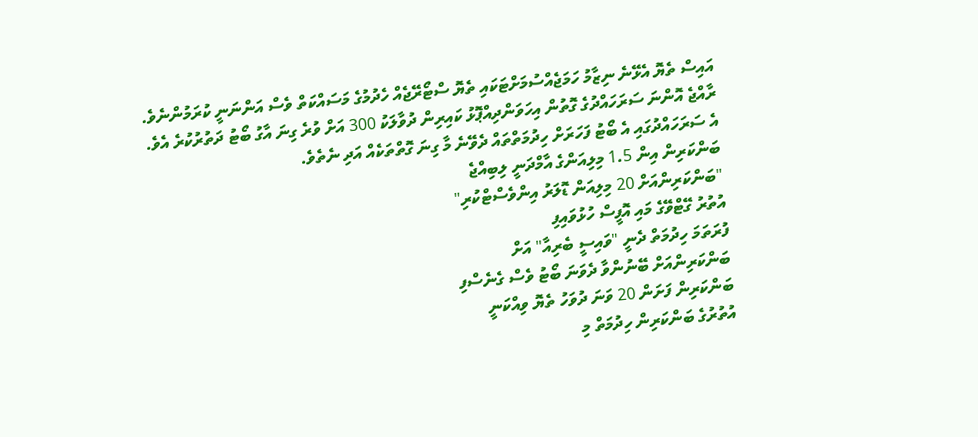އައިސް ތެޔޮ އެޅޭނެ ނިޒާމު ހަމަޖެއްސުމަށްޓަކައި ތެޔޮ ސްޓޯރޭޖެއް ހެދުމުގެ މަސައްކަތް ވެސް އަންނަނީ ކުރަމުންނެވެ.
ރާއްޖެ އޮންނަ ސަރަހައްދުގެ ގޮތުން އިހަވަންދިއްޕޮޅު ކައިރިން ދުވާލަކު 300 އަށް ވުރެ ގިނަ އާގު ބޯޓު ދަތުރުކުރެ އެވެ. އެ ސަރަހައްދުގައި އެ ބޯޓު ފަހަރަށް ހިދުމަތްތައް ދެވޭނެ މާ ގިނަ ގޮތްތަކެއް އަދި ނެތެވެ.
ބަންކަރިން އިން 1.5 މިލިއަންގެ އާމްދަނީ ލިބިއްޖެ
"ބަންކަރިންއަށް 20 މިލިއަން ޑޮލަރު އިންވެސްޓްކުރި"
އުތުރު ގޭޓްވޭގެ މައި އޮފީސް ހުޅުވައިފި
ފުރަތަމަ ހިދުމަތް ދެނީ "ވައިސީ ބެރިއާ" އަށް
ބަންކަރިންއަށް ބޭނުންވާ ދެވަނަ ބޯޓު ވެސް ގެނެސްފި
ބަންކަރިން ފަށަން 20 ވަނަ ދުވަހު ތެޔޮ ވިއްކަނީ
އުތުރުގެ ބަންކަރިން ހިދުމަތް މި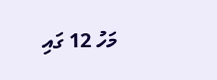މަހު 12 ގައި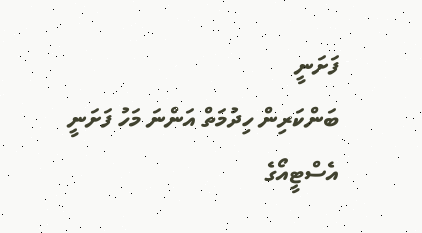ފަށަނީ
ބަންކަރިން ހިދުމަތް އަންނަ މަހު ފަށަނީ
އެސްޓީއޯގެ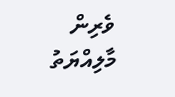ވެރިން މާލިއްޔަތު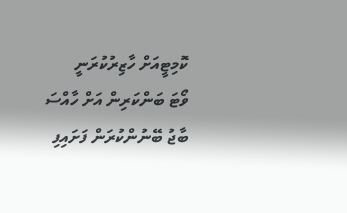ކޮމިޓީއަށް ހާޒިރުކުރަނީ
ވޯޓަ ބަންކަރިން އަށް ހާއްސަ ބާޖު ބޭނުންކުރަން ފަށައިފި